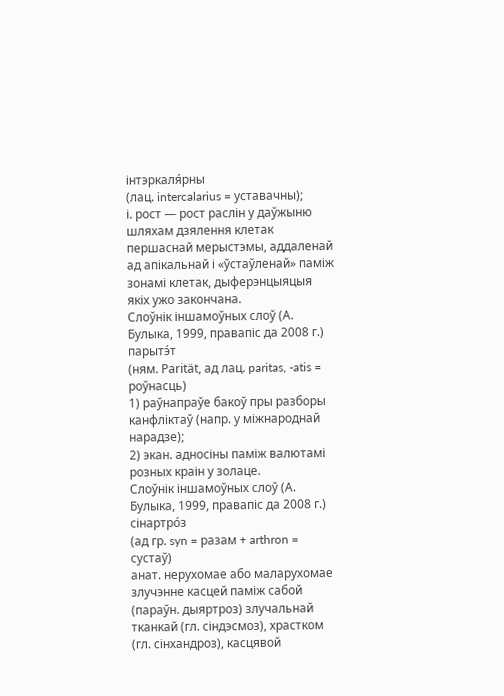інтэркаля́рны
(лац. intercalarius = уставачны);
і. рост — рост раслін у даўжыню шляхам дзялення клетак першаснай мерыстэмы, аддаленай ад апікальнай і «ўстаўленай» паміж зонамі клетак, дыферэнцыяцыя якіх ужо закончана.
Слоўнік іншамоўных слоў (А. Булыка, 1999, правапіс да 2008 г.)
парытэ́т
(ням. Parität, ад лац. paritas, -atis = роўнасць)
1) раўнапраўе бакоў пры разборы канфліктаў (напр. у міжнароднай нарадзе);
2) экан. адносіны паміж валютамі розных краін у золаце.
Слоўнік іншамоўных слоў (А. Булыка, 1999, правапіс да 2008 г.)
сінартро́з
(ад гр. syn = разам + arthron = сустаў)
анат. нерухомае або маларухомае злучэнне касцей паміж сабой (параўн. дыяртроз) злучальнай тканкай (гл. сіндэсмоз), храстком (гл. сінхандроз), касцявой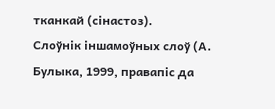тканкай (сінастоз).
Слоўнік іншамоўных слоў (А. Булыка, 1999, правапіс да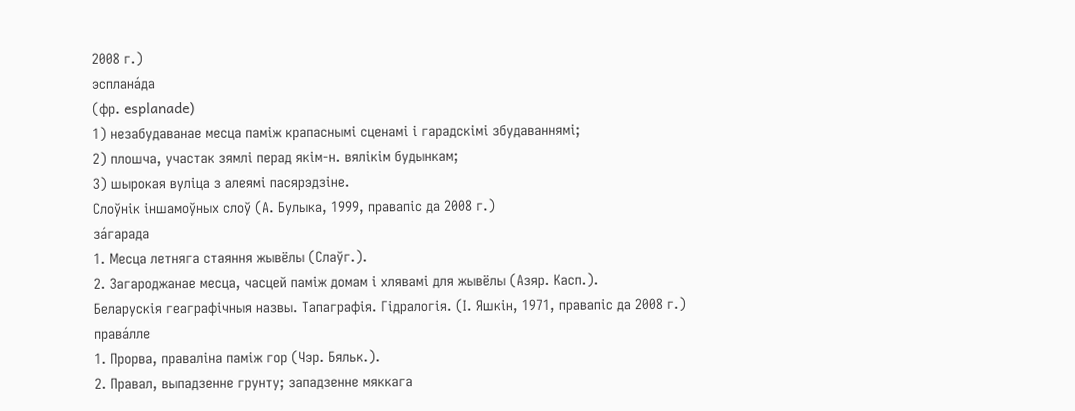2008 г.)
эсплана́да
(фр. esplanade)
1) незабудаванае месца паміж крапаснымі сценамі і гарадскімі збудаваннямі;
2) плошча, участак зямлі перад якім-н. вялікім будынкам;
3) шырокая вуліца з алеямі пасярэдзіне.
Слоўнік іншамоўных слоў (А. Булыка, 1999, правапіс да 2008 г.)
за́гарада
1. Месца летняга стаяння жывёлы (Слаўг.).
2. Загароджанае месца, часцей паміж домам і хлявамі для жывёлы (Азяр. Касп.).
Беларускія геаграфічныя назвы. Тапаграфія. Гідралогія. (І. Яшкін, 1971, правапіс да 2008 г.)
права́лле
1. Прорва, праваліна паміж гор (Чэр. Бяльк.).
2. Правал, выпадзенне грунту; западзенне мяккага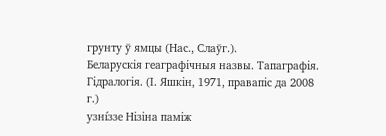грунту ў ямцы (Нас., Слаўг.).
Беларускія геаграфічныя назвы. Тапаграфія. Гідралогія. (І. Яшкін, 1971, правапіс да 2008 г.)
узні́ззе Нізіна паміж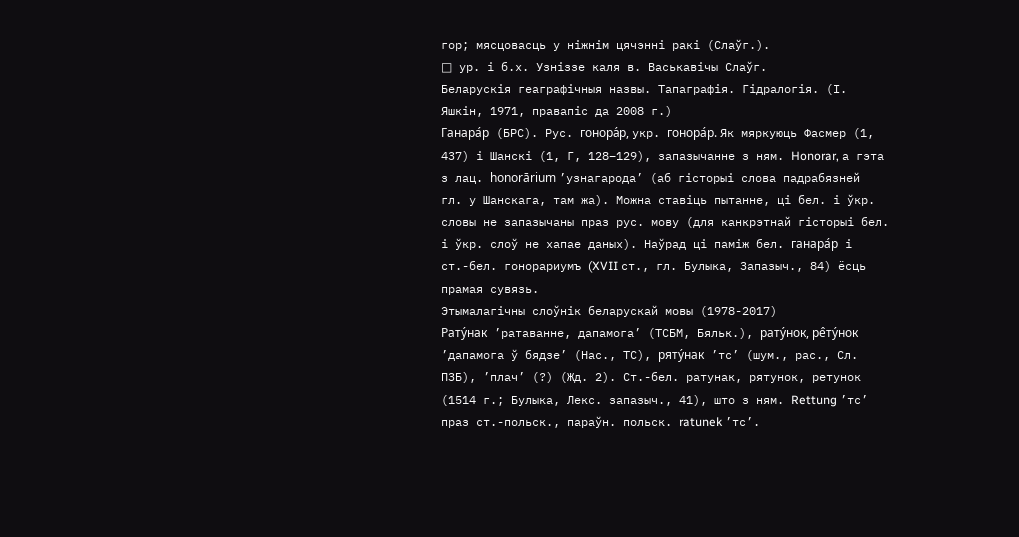гор; мясцовасць у ніжнім цячэнні ракі (Слаўг.).
□ ур. і б.х. Узніззе каля в. Васькавічы Слаўг.
Беларускія геаграфічныя назвы. Тапаграфія. Гідралогія. (І. Яшкін, 1971, правапіс да 2008 г.)
Ганара́р (БРС). Рус. гонора́р, укр. гонора́р. Як мяркуюць Фасмер (1, 437) і Шанскі (1, Г, 128–129), запазычанне з ням. Honorar, а гэта з лац. honorārium ’узнагарода’ (аб гісторыі слова падрабязней гл. у Шанскага, там жа). Можна ставіць пытанне, ці бел. і ўкр. словы не запазычаны праз рус. мову (для канкрэтнай гісторыі бел. і ўкр. слоў не хапае даных). Наўрад ці паміж бел. ганара́р і ст.-бел. гонорариумъ (XVII ст., гл. Булыка, Запазыч., 84) ёсць прамая сувязь.
Этымалагічны слоўнік беларускай мовы (1978-2017)
Рату́нак ’ратаванне, дапамога’ (ТСБМ, Бяльк.), рату́нок, ре̂ту́нок ’дапамога ў бядзе’ (Нас., ТС), ряту́нак ’тс’ (шум., рас., Сл. ПЗБ), ’плач’ (?) (Жд. 2). Ст.-бел. ратунак, рятунок, ретунок (1514 г.; Булыка, Лекс. запазыч., 41), што з ням. Rettung ’тс’ праз ст.-польск., параўн. польск. ratunek ’тс’.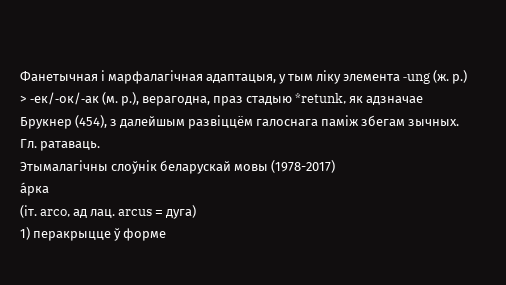Фанетычная і марфалагічная адаптацыя, у тым ліку элемента ‑ung (ж. р.) > ‑ек/‑ок/‑ак (м. р.), верагодна, праз стадыю *retunk, як адзначае Брукнер (454), з далейшым развіццём галоснага паміж збегам зычных. Гл. ратаваць.
Этымалагічны слоўнік беларускай мовы (1978-2017)
а́рка
(іт. arco, ад лац. arcus = дуга)
1) перакрыцце ў форме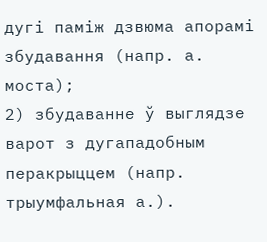дугі паміж дзвюма апорамі збудавання (напр. а. моста);
2) збудаванне ў выглядзе варот з дугападобным перакрыццем (напр. трыумфальная а.).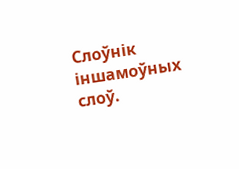Слоўнік іншамоўных слоў.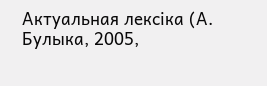Актуальная лексіка (А. Булыка, 2005,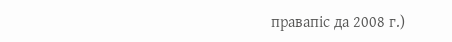правапіс да 2008 г.)